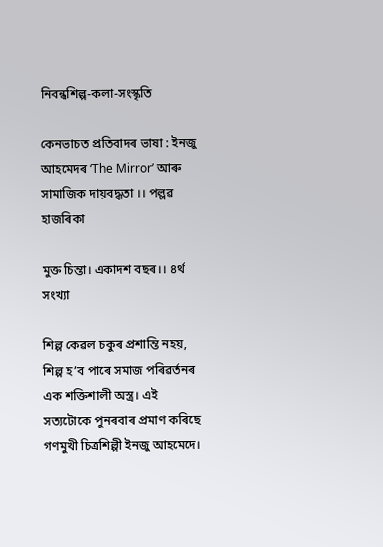নিবন্ধশিল্প-কলা-সংস্কৃতি

কেনভাচত প্ৰতিবাদৰ ভাষা : ইনজু আহমেদৰ ‘The Mirror’ আৰু সামাজিক দায়বদ্ধতা ।। পল্লৱ হাজৰিকা

মুক্ত চিন্তা। একাদশ বছৰ।। ৪ৰ্থ সংখ্যা

শিল্প কেৱল চকুৰ প্ৰশান্তি নহয়, শিল্প হ’ব পাৰে সমাজ পৰিৱৰ্তনৰ এক শক্তিশালী অস্ত্ৰ। এই সত্যটোকে পুনৰবাৰ প্ৰমাণ কৰিছে গণমুখী চিত্ৰশিল্পী ইনজু আহমেদে।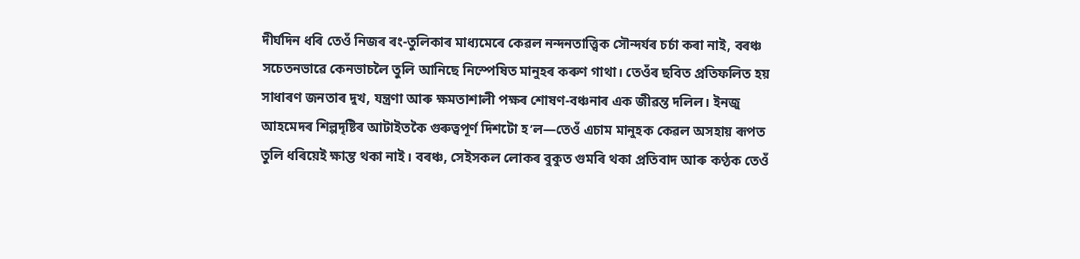দীৰ্ঘদিন ধৰি তেওঁ নিজৰ ৰং-তুলিকাৰ মাধ্যমেৰে কেৱল নন্দনতাত্ত্বিক সৌন্দৰ্যৰ চৰ্চা কৰা নাই, বৰঞ্চ সচেতনভাৱে কেনভাচলৈ তুলি আনিছে নিস্পেষিত মানুহৰ কৰুণ গাথা। তেওঁৰ ছবিত প্ৰতিফলিত হয় সাধাৰণ জনতাৰ দুখ, যন্ত্ৰণা আৰু ক্ষমতাশালী পক্ষৰ শোষণ-বঞ্চনাৰ এক জীৱন্ত দলিল। ইনজু আহমেদৰ শিল্পদৃষ্টিৰ আটাইতকৈ গুৰুত্বপূৰ্ণ দিশটো হ’ল—তেওঁ এচাম মানুহক‌ কেৱল অসহায় ৰূপত তুলি ধৰিয়েই ক্ষান্ত থকা নাই। বৰঞ্চ, সেইসকল লোকৰ বুকুত গুমৰি থকা প্ৰতিবাদ আৰু কণ্ঠক তেওঁ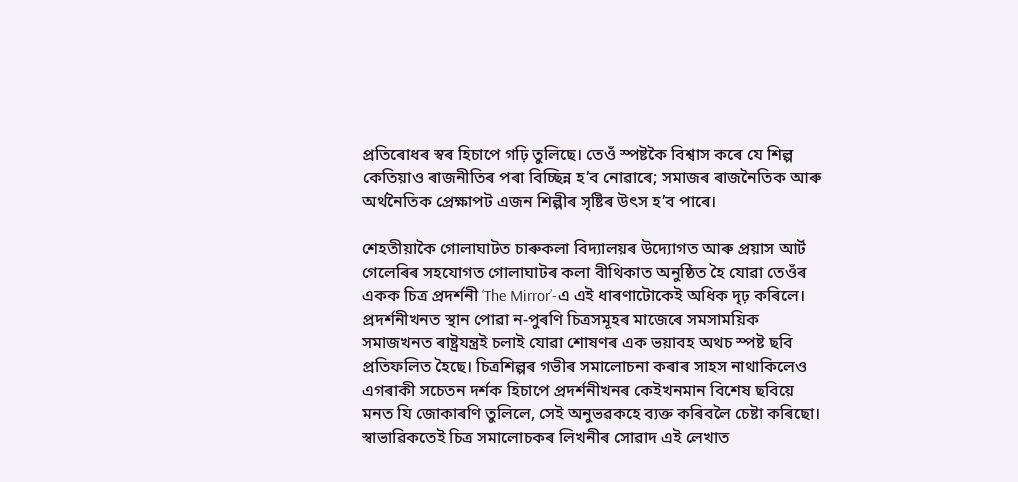প্ৰতিৰোধৰ স্বৰ হিচাপে গঢ়ি তুলিছে। তেওঁ স্পষ্টকৈ বিশ্বাস কৰে যে শিল্প কেতিয়াও ৰাজনীতিৰ পৰা বিচ্ছিন্ন হ’ব নোৱাৰে; সমাজৰ ৰাজনৈতিক আৰু অৰ্থনৈতিক প্ৰেক্ষাপট এজন শিল্পীৰ সৃষ্টিৰ উৎস হ’ব পাৰে।

শেহতীয়াকৈ গোলাঘাটত চাৰুকলা বিদ্যালয়ৰ উদ্যোগত আৰু প্রয়াস আর্ট গেলেৰিৰ সহযোগত গোলাঘাটৰ কলা বীথিকাত অনুষ্ঠিত হৈ যোৱা তেওঁৰ একক চিত্ৰ প্ৰদৰ্শনী ‘The Mirror’-এ এই ধাৰণাটোকেই অধিক দৃঢ় কৰিলে। প্ৰদৰ্শনীখনত স্থান পোৱা ন-পুৰণি চিত্ৰসমূহৰ মাজেৰে সমসাময়িক সমাজখনত ৰাষ্ট্ৰযন্ত্ৰই চলাই যোৱা শোষণৰ এক ভয়াবহ অথচ স্পষ্ট ছবি প্ৰতিফলিত হৈছে। চিত্ৰশিল্পৰ গভীৰ সমালোচনা কৰাৰ সাহস নাথাকিলেও এগৰাকী সচেতন দৰ্শক হিচাপে প্ৰদৰ্শনীখনৰ কেইখনমান বিশেষ ছবিয়ে মনত যি জোকাৰণি তুলিলে, সেই অনুভৱকহে ব্যক্ত কৰিবলৈ চেষ্টা কৰিছো। স্বাভাৱিকতেই চিত্ৰ সমালোচকৰ লিখনীৰ সোৱাদ এই লেখাত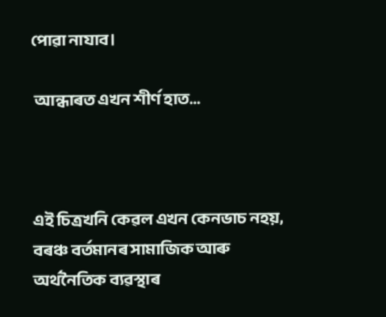পোৱা নাযাব।

 আন্ধাৰত এখন শীৰ্ণ হাত…



এই চিত্ৰখনি কেৱল এখন কেনভাচ নহয়, বৰঞ্চ বৰ্তমানৰ সামাজিক আৰু অৰ্থনৈতিক ব্যৱস্থাৰ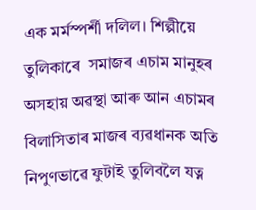এক মৰ্মস্পৰ্শী দলিল। শিল্পীয়ে তুলিকাৰে  সমাজৰ এচাম মানুহৰ অসহায় অৱস্থা আৰু আন এচামৰ বিলাসিতাৰ মাজৰ ব্যৱধানক অতি নিপুণভাৱে ফুটাই তুলিবলৈ যত্ন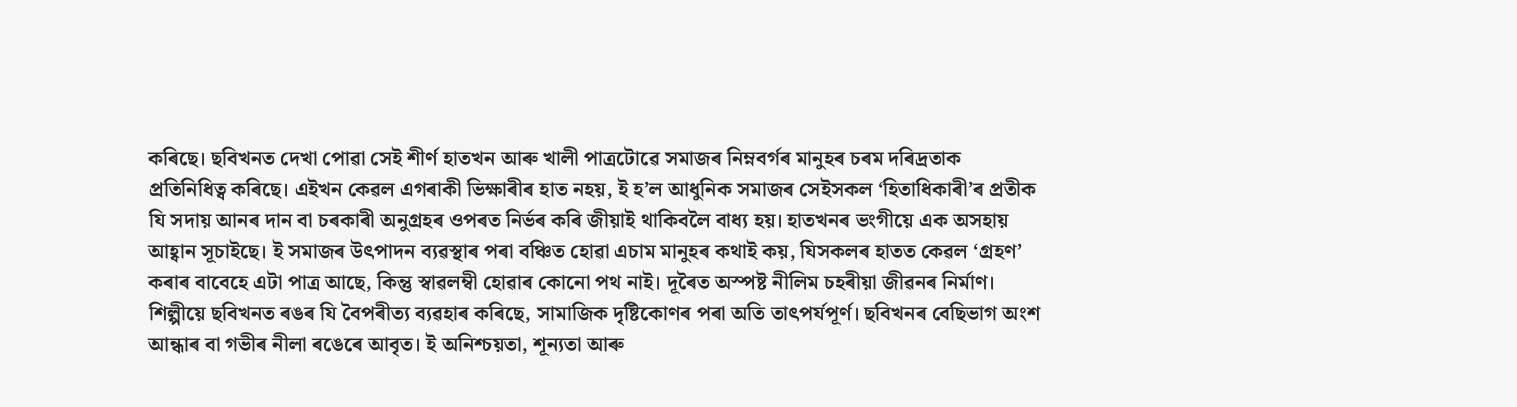কৰিছে। ছবিখনত দেখা পোৱা সেই শীৰ্ণ হাতখন আৰু খালী পাত্ৰটোৱে সমাজৰ নিম্নবৰ্গৰ মানুহৰ চৰম দৰিদ্ৰতাক প্ৰতিনিধিত্ব কৰিছে। এইখন কেৱল এগৰাকী ভিক্ষাৰীৰ হাত নহয়, ই হ’ল আধুনিক সমাজৰ সেইসকল ‘হিতাধিকাৰী’ৰ প্ৰতীক যি সদায় আনৰ দান বা চৰকাৰী অনুগ্ৰহৰ ওপৰত নিৰ্ভৰ কৰি জীয়াই থাকিবলৈ বাধ্য হয়। হাতখনৰ ভংগীয়ে এক অসহায় আহ্বান সূচাইছে। ই সমাজৰ উৎপাদন ব্যৱস্থাৰ পৰা বঞ্চিত হোৱা এচাম মানুহৰ কথাই কয়, যিসকলৰ হাতত কেৱল ‘গ্ৰহণ’ কৰাৰ বাবেহে এটা পাত্ৰ আছে, কিন্তু স্বাৱলম্বী হোৱাৰ কোনো পথ নাই। দূৰৈত অস্পষ্ট নীলিম চহৰীয়া জীৱনৰ নিৰ্মাণ। শিল্পীয়ে ছবিখনত ৰঙৰ যি বৈপৰীত্য ব্যৱহাৰ কৰিছে, সামাজিক দৃষ্টিকোণৰ পৰা অতি তাৎপৰ্যপূৰ্ণ। ছবিখনৰ বেছিভাগ অংশ আন্ধাৰ বা গভীৰ নীলা ৰঙেৰে আবৃত। ই অনিশ্চয়তা, শূন্যতা আৰু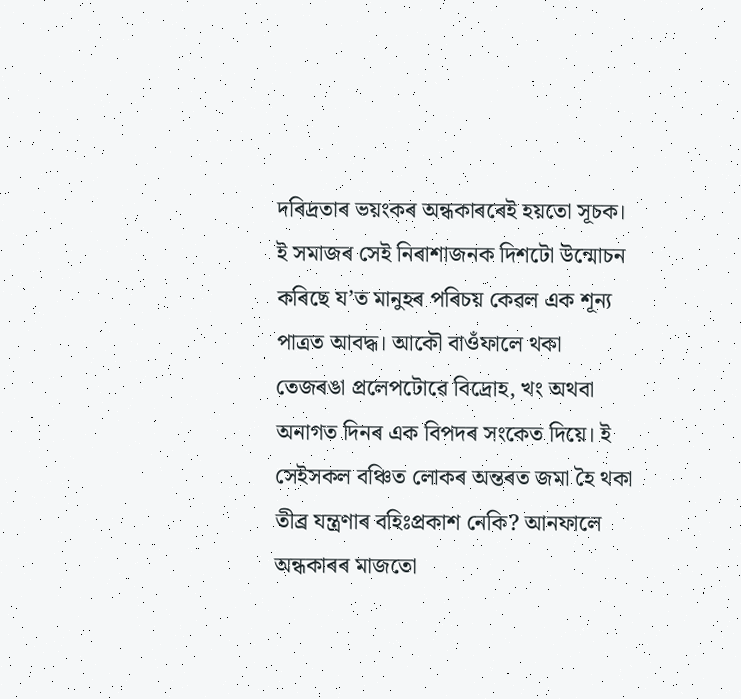দৰিদ্ৰতাৰ ভয়ংকৰ অন্ধকাৰৰেই হয়তো সূচক। ই সমাজৰ সেই নিৰাশাজনক দিশটো উন্মোচন কৰিছে য’ত মানুহৰ পৰিচয় কেৱল এক শূন্য পাত্ৰত আবদ্ধ। আকৌ বাওঁফালে থকা তেজৰঙা প্ৰলেপটোৱে বিদ্ৰোহ, খং অথবা অনাগত দিনৰ এক বিপদৰ সংকেত দিয়ে। ই সেইসকল বঞ্চিত লোকৰ অন্তৰত জমা হৈ থকা তীব্ৰ যন্ত্ৰণাৰ বহিঃপ্ৰকাশ নেকি? আনফালে অন্ধকাৰৰ মাজতো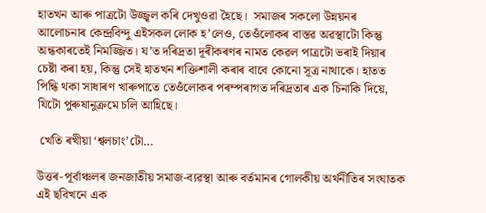হাতখন আৰু পাত্ৰটো উজ্জ্বল কৰি দেখুওৱা হৈছে।  সমাজৰ সকলো উন্নয়নৰ আলোচনাৰ কেন্দ্ৰবিন্দু এইসকল লোক হ’লেও, তেওঁলোকৰ বাস্তৱ অৱস্থাটো কিন্তু অন্ধকাৰতেই নিমজ্জিত। য’ত দৰিদ্ৰতা দূৰীকৰণৰ নামত কেৱল পাত্ৰটো ভৰাই দিয়াৰ চেষ্টা কৰা হয়, কিন্তু সেই হাতখন শক্তিশালী কৰাৰ বাবে কোনো সূত্ৰ নাথাকে। হাতত পিন্ধি থকা সাধাৰণ খাৰুপাতে তেওঁলোকৰ পৰম্পৰাগত দৰিদ্ৰতাৰ এক চিনাকি দিয়ে, যিটো পুৰুষানুক্ৰমে চলি আহিছে।

 খেতি ৰখীয়া ‘শ্বলচাং’টো…

উত্তৰ-পূৰ্বাঞ্চলৰ জনজাতীয় সমাজ-ব্যৱস্থা আৰু বৰ্তমানৰ গোলকীয় অৰ্থনীতিৰ সংঘাতক এই ছবিখনে এক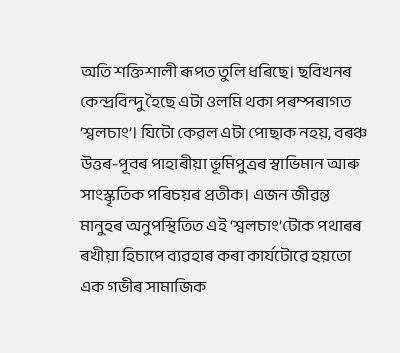অতি শক্তিশালী ৰূপত তুলি ধৰিছে। ছবিখনৰ কেন্দ্ৰবিন্দু হৈছে এটা ওলমি থকা পৰম্পৰাগত ‘শ্বলচাং’। যিটো কেৱল এটা পোছাক নহয়, বৰঞ্চ উত্তৰ-পূবৰ পাহাৰীয়া ভূমিপুত্ৰৰ স্বাভিমান আৰু সাংস্কৃতিক পৰিচয়ৰ প্ৰতীক। এজন জীৱন্ত মানুহৰ অনুপস্থিতিত এই ‘শ্বলচাং’টোক পথাৰৰ ৰখীয়া হিচাপে ব্যৱহাৰ কৰা কাৰ্যটোৱে হয়তো এক গভীৰ সামাজিক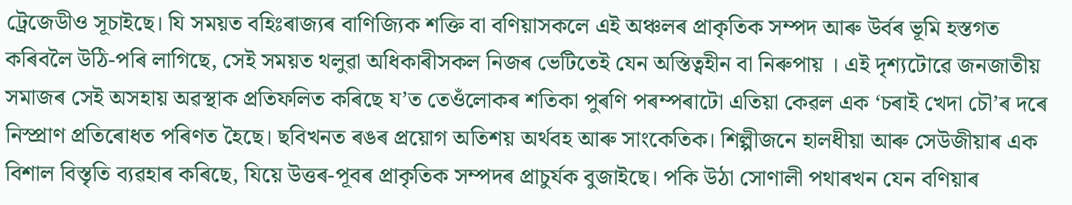ট্ৰেজেডীও সূচাইছে। যি সময়ত বহিঃৰাজ্যৰ বাণিজ্যিক শক্তি বা বণিয়াসকলে এই অঞ্চলৰ প্ৰাকৃতিক সম্পদ আৰু উৰ্বৰ ভূমি হস্তগত কৰিবলৈ উঠি-পৰি লাগিছে, সেই সময়ত থলুৱা অধিকাৰীসকল নিজৰ ভেটিতেই যেন অস্তিত্বহীন বা নিৰুপায় । এই দৃশ্যটোৱে জনজাতীয় সমাজৰ সেই অসহায় অৱস্থাক প্ৰতিফলিত কৰিছে য’ত তেওঁলোকৰ শতিকা পুৰণি পৰম্পৰাটো এতিয়া কেৱল এক ‘চৰাই খেদা চৌ’ৰ দৰে নিস্প্ৰাণ প্ৰতিৰোধত পৰিণত হৈছে। ছবিখনত ৰঙৰ প্ৰয়োগ অতিশয় অৰ্থবহ আৰু সাংকেতিক। শিল্পীজনে হালধীয়া আৰু সেউজীয়াৰ এক বিশাল বিস্তৃতি ব্যৱহাৰ কৰিছে, যিয়ে উত্তৰ-পূবৰ প্ৰাকৃতিক সম্পদৰ প্ৰাচুৰ্যক বুজাইছে। পকি উঠা সোণালী পথাৰখন যেন বণিয়াৰ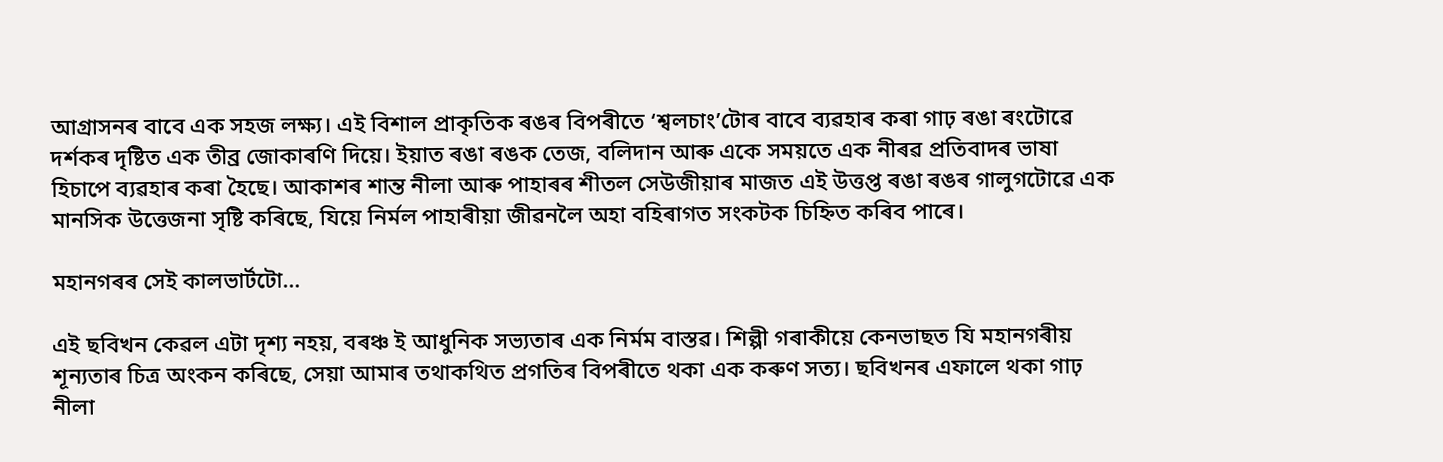আগ্ৰাসনৰ বাবে এক সহজ লক্ষ্য। এই বিশাল প্ৰাকৃতিক ৰঙৰ বিপৰীতে ‘শ্বলচাং’টোৰ বাবে ব্যৱহাৰ কৰা গাঢ় ৰঙা ৰংটোৱে দৰ্শকৰ দৃষ্টিত এক তীব্ৰ জোকাৰণি দিয়ে। ইয়াত ৰঙা ৰঙক তেজ, বলিদান আৰু একে সময়তে এক নীৰৱ প্ৰতিবাদৰ ভাষা হিচাপে ব্যৱহাৰ কৰা হৈছে। আকাশৰ শান্ত নীলা আৰু পাহাৰৰ শীতল সেউজীয়াৰ মাজত এই উত্তপ্ত ৰঙা ৰঙৰ গালুগটোৱে এক মানসিক উত্তেজনা সৃষ্টি কৰিছে, যিয়ে নিৰ্মল পাহাৰীয়া জীৱনলৈ অহা বহিৰাগত সংকটক চিহ্নিত কৰিব পাৰে।

মহানগৰৰ সেই কালভাৰ্টটো…

এই ছবিখন কেৱল এটা দৃশ্য নহয়, বৰঞ্চ ই আধুনিক সভ্যতাৰ এক নিৰ্মম বাস্তৱ। শিল্পী গৰাকীয়ে কেনভাছত যি মহানগৰীয় শূন্যতাৰ চিত্ৰ অংকন কৰিছে, সেয়া আমাৰ তথাকথিত প্ৰগতিৰ বিপৰীতে থকা এক কৰুণ সত্য। ছবিখনৰ এফালে থকা গাঢ় নীলা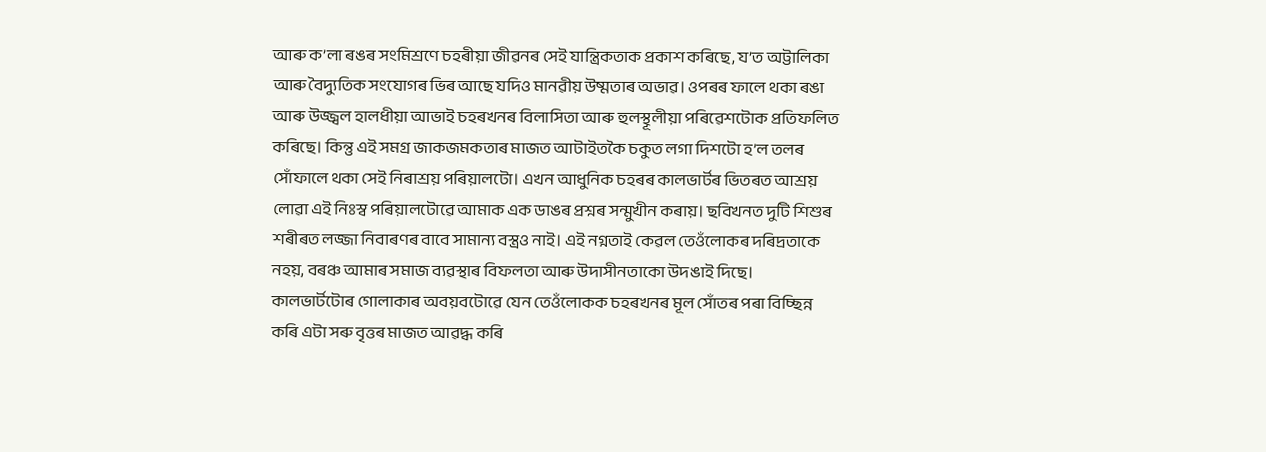আৰু ক’লা ৰঙৰ সংমিশ্ৰণে চহৰীয়া জীৱনৰ সেই যান্ত্ৰিকতাক প্ৰকাশ কৰিছে, য’ত অট্টালিকা আৰু বৈদ্যুতিক সংযোগৰ ভিৰ আছে যদিও মানৱীয় উষ্মতাৰ অভাৱ। ওপৰৰ ফালে থকা ৰঙা আৰু উজ্জ্বল হালধীয়া আভাই চহৰখনৰ বিলাসিতা আৰু হুলস্থূলীয়া পৰিৱেশটোক প্ৰতিফলিত কৰিছে। কিন্তু এই সমগ্ৰ জাকজমকতাৰ মাজত আটাইতকৈ চকুত লগা দিশটো হ’ল তলৰ সোঁফালে থকা সেই নিৰাশ্ৰয় পৰিয়ালটো। এখন আধুনিক চহৰৰ কালভাৰ্টৰ ভিতৰত আশ্ৰয় লোৱা এই নিঃস্ব পৰিয়ালটোৱে আমাক এক ডাঙৰ প্ৰশ্নৰ সন্মুখীন কৰায়। ছবিখনত দুটি শিশুৰ শৰীৰত লজ্জা নিবাৰণৰ বাবে সামান্য বস্ত্ৰও নাই। এই নগ্নতাই কেৱল তেওঁলোকৰ দৰিদ্ৰতাকে নহয়, বৰঞ্চ আমাৰ সমাজ ব্যৱস্থাৰ বিফলতা আৰু উদাসীনতাকো উদঙাই দিছে। কালভাৰ্টটোৰ গোলাকাৰ অবয়বটোৱে যেন তেওঁলোকক চহৰখনৰ মূল সোঁতৰ পৰা বিচ্ছিন্ন কৰি এটা সৰু বৃত্তৰ মাজত আৱদ্ধ কৰি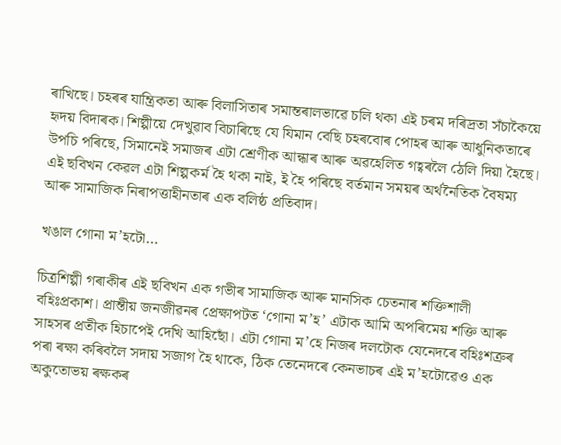ৰাখিছে। চহৰৰ যান্ত্ৰিকতা আৰু বিলাসিতাৰ সমান্তৰালভাৱে চলি থকা এই চৰম দৰিদ্ৰতা সঁচাকৈয়ে হৃদয় বিদাৰক। শিল্পীয়ে দেখুৱাব বিচাৰিছে যে যিমান বেছি চহৰবোৰ পোহৰ আৰু আধুনিকতাৰে উপচি পৰিছে, সিমানেই সমাজৰ এটা শ্ৰেণীক আন্ধাৰ আৰু অৱহেলিত গহ্বৰলৈ ঠেলি দিয়া হৈছে। এই ছবিখন কেৱল এটা শিল্পকৰ্ম হৈ থকা নাই, ই হৈ পৰিছে বৰ্তমান সময়ৰ অৰ্থনৈতিক বৈষম্য আৰু সামাজিক নিৰাপত্তাহীনতাৰ এক বলিষ্ঠ প্ৰতিবাদ।

খঙাল গোনা ম’হটো…

চিত্ৰশিল্পী গৰাকীৰ এই ছবিখন এক গভীৰ সামাজিক আৰু মানসিক চেতনাৰ শক্তিশালী বহিঃপ্ৰকাশ। প্ৰান্তীয় জনজীৱনৰ প্ৰেক্ষাপটত ‘গোনা ম’হ’ এটাক আমি অপৰিমেয় শক্তি আৰু সাহসৰ প্ৰতীক হিচাপেই দেখি আহিছোঁ। এটা গোনা ম’হে নিজৰ দলটোক যেনেদৰে বহিঃশত্ৰুৰ পৰা ৰক্ষা কৰিবলৈ সদায় সজাগ হৈ থাকে, ঠিক তেনেদৰে কেনভাচৰ এই ম’হটোৱেও এক অকুতোভয় ৰক্ষকৰ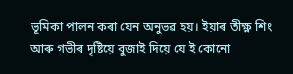ভূমিকা পালন কৰা যেন অনুভৱ হয়। ইয়াৰ তীক্ষ্ণ শিং আৰু গভীৰ দৃষ্টিয়ে বুজাই দিয়ে যে ই কোনো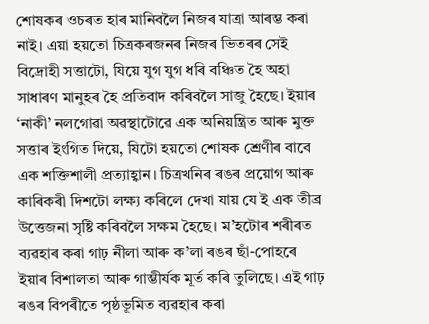শোষকৰ ওচৰত হাৰ মানিবলৈ নিজৰ যাত্ৰা আৰম্ভ কৰা নাই। এয়া হয়তো চিত্ৰকৰজনৰ নিজৰ ভিতৰৰ সেই বিদ্ৰোহী সত্তাটো, যিয়ে যুগ যুগ ধৰি বঞ্চিত হৈ অহা সাধাৰণ মানুহৰ হৈ প্ৰতিবাদ কৰিবলৈ সাজু হৈছে। ইয়াৰ ‘নাকী’ নলগোৱা অৱস্থাটোৱে এক অনিয়ন্ত্ৰিত আৰু মুক্ত সত্তাৰ ইংগিত দিয়ে, যিটো হয়তো শোষক শ্ৰেণীৰ বাবে এক শক্তিশালী প্ৰত্যাহ্বান। চিত্ৰখনিৰ ৰঙৰ প্ৰয়োগ আৰু কাৰিকৰী দিশটো লক্ষ্য কৰিলে দেখা যায় যে ই এক তীব্ৰ উত্তেজনা সৃষ্টি কৰিবলৈ সক্ষম হৈছে। ম’হটোৰ শৰীৰত ব্যৱহাৰ কৰা গাঢ় নীলা আৰু ক’লা ৰঙৰ ছাঁ-পোহৰে ইয়াৰ বিশালতা আৰু গাম্ভীৰ্যক মূৰ্ত কৰি তুলিছে। এই গাঢ় ৰঙৰ বিপৰীতে পৃষ্ঠভূমিত ব্যৱহাৰ কৰা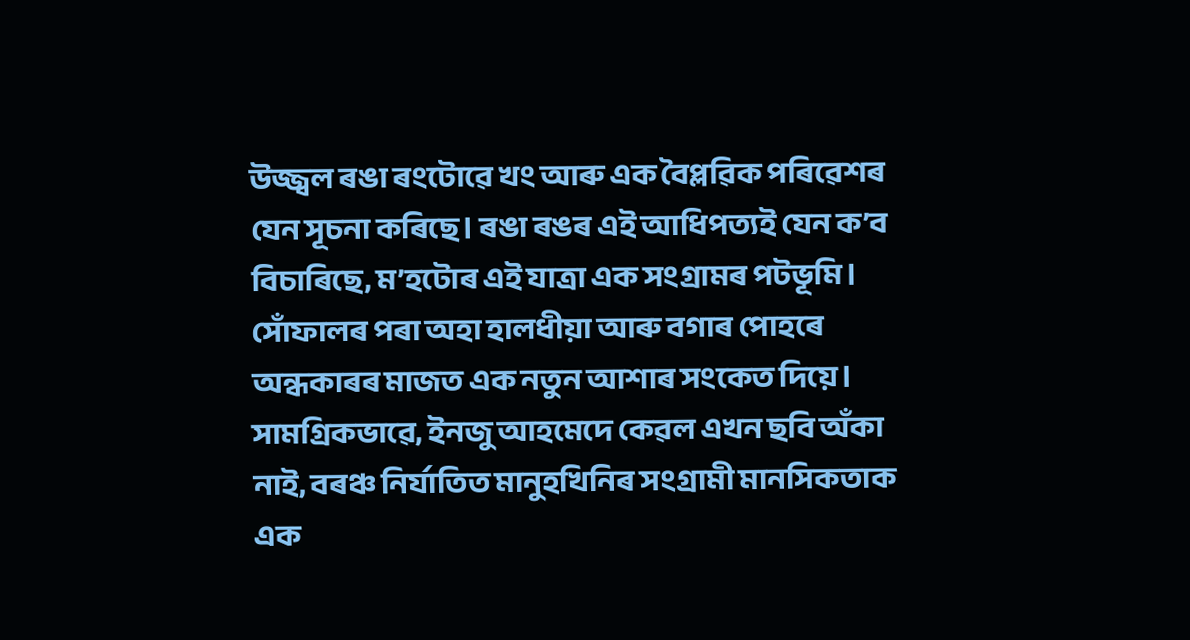উজ্জ্বল ৰঙা ৰংটোৱে খং আৰু এক বৈপ্লৱিক পৰিৱেশৰ যেন সূচনা কৰিছে। ৰঙা ৰঙৰ এই আধিপত্যই যেন ক’ব বিচাৰিছে, ম’হটোৰ এই যাত্ৰা এক সংগ্ৰামৰ পটভূমি। সোঁফালৰ পৰা অহা হালধীয়া আৰু বগাৰ পোহৰে অন্ধকাৰৰ মাজত এক নতুন আশাৰ সংকেত দিয়ে। সামগ্ৰিকভাৱে, ইনজু আহমেদে কেৱল এখন ছবি অঁকা নাই, বৰঞ্চ নিৰ্যাতিত মানুহখিনিৰ সংগ্ৰামী মানসিকতাক এক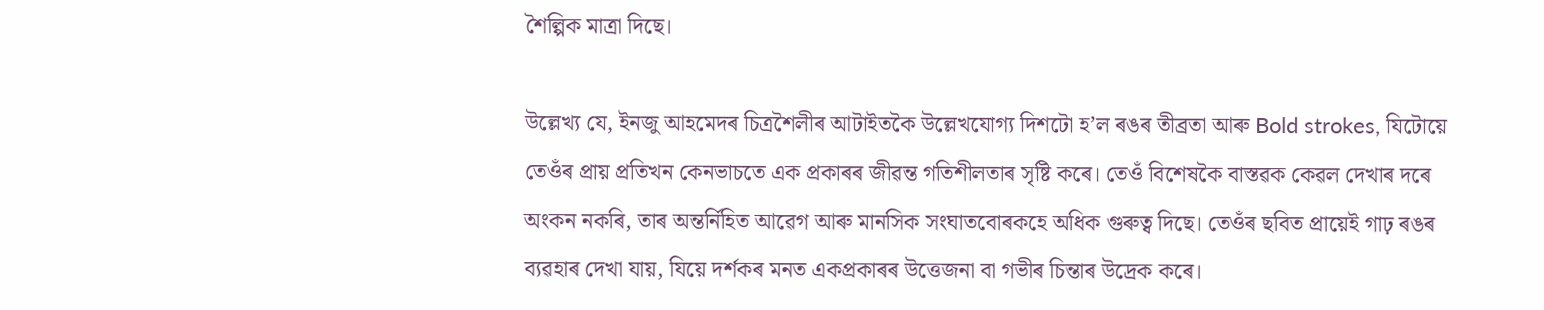শৈল্পিক মাত্ৰা দিছে।

উল্লেখ্য যে, ইনজু আহমেদৰ চিত্ৰশৈলীৰ আটাইতকৈ উল্লেখযোগ্য দিশটো হ’ল ৰঙৰ তীব্ৰতা আৰু Bold strokes, যিটোয়ে তেওঁৰ প্ৰায় প্ৰতিখন কেনভাচতে এক প্ৰকাৰৰ জীৱন্ত গতিশীলতাৰ সৃষ্টি কৰে। তেওঁ বিশেষকৈ বাস্তৱক কেৱল দেখাৰ দৰে অংকন নকৰি, তাৰ অন্তৰ্নিহিত আৱেগ আৰু মানসিক সংঘাতবোৰকহে অধিক গুৰুত্ব দিছে। তেওঁৰ ছবিত প্ৰায়েই গাঢ় ৰঙৰ ব্যৱহাৰ দেখা যায়, যিয়ে দৰ্শকৰ মনত একপ্ৰকাৰৰ উত্তেজনা বা গভীৰ চিন্তাৰ উদ্ৰেক কৰে।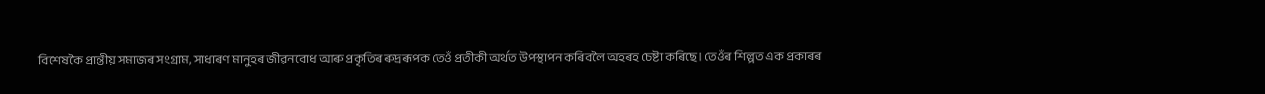বিশেষকৈ প্ৰান্তীয় সমাজৰ সংগ্ৰাম, সাধাৰণ মানুহৰ জীৱনবোধ আৰু প্ৰকৃতিৰ ৰুদ্ৰৰূপক তেওঁ প্ৰতীকী অৰ্থত উপস্থাপন কৰিবলৈ অহৰহ চেষ্টা কৰিছে। তেওঁৰ শিল্পত এক প্ৰকাৰৰ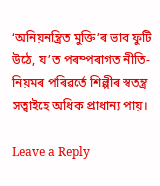‘অনিয়নন্ত্ৰিত মুক্তি’ৰ ভাব ফুটি উঠে, য’ত পৰম্পৰাগত নীতি-নিয়মৰ পৰিৱৰ্তে শিল্পীৰ স্বতন্ত্ৰ সত্বাইহে অধিক প্ৰাধান্য পায়।

Leave a Reply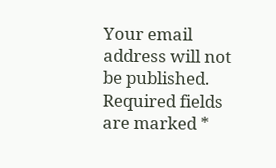Your email address will not be published. Required fields are marked *